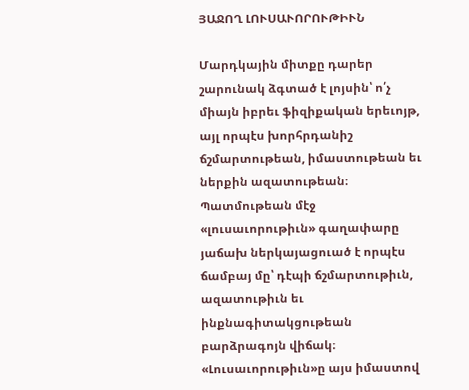ՅԱՋՈՂ ԼՈՒՍԱՒՈՐՈՒԹԻՒՆ

Մարդկային միտքը դարեր շարունակ ձգտած է լոյսին՝ ո՛չ միայն իբրեւ ֆիզիքական երեւոյթ, այլ որպէս խորհրդանիշ ճշմարտութեան, իմաստութեան եւ ներքին ազատութեան։ Պատմութեան մէջ «լուսաւորութիւն» գաղափարը յաճախ ներկայացուած է որպէս ճամբայ մը՝ դէպի ճշմարտութիւն, ազատութիւն եւ ինքնագիտակցութեան բարձրագոյն վիճակ։ «Լուսաւորութիւն»ը այս իմաստով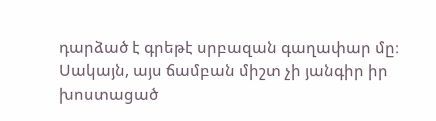դարձած է գրեթէ սրբազան գաղափար մը։ Սակայն, այս ճամբան միշտ չի յանգիր իր խոստացած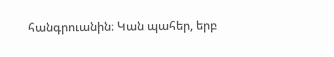հանգրուանին։ Կան պահեր, երբ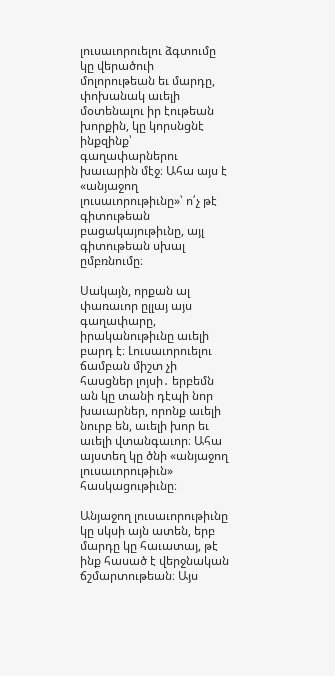լուսաւորուելու ձգտումը կը վերածուի մոլորութեան եւ մարդը, փոխանակ աւելի մօտենալու իր էութեան խորքին, կը կորսնցնէ ինքզինք՝ գաղափարներու խաւարին մէջ։ Ահա այս է «անյաջող լուսաւորութիւնը»՝ ո՛չ թէ գիտութեան բացակայութիւնը, այլ գիտութեան սխալ ըմբռնումը։

Սակայն, որքան ալ փառաւոր ըլլայ այս գաղափարը, իրականութիւնը աւելի բարդ է։ Լուսաւորուելու ճամբան միշտ չի հասցներ լոյսի․ երբեմն ան կը տանի դէպի նոր խաւարներ, որոնք աւելի նուրբ են, աւելի խոր եւ աւելի վտանգաւոր։ Ահա այստեղ կը ծնի «անյաջող լուսաւորութիւն» հասկացութիւնը։

Անյաջող լուսաւորութիւնը կը սկսի այն ատեն, երբ մարդը կը հաւատայ, թէ ինք հասած է վերջնական ճշմարտութեան։ Այս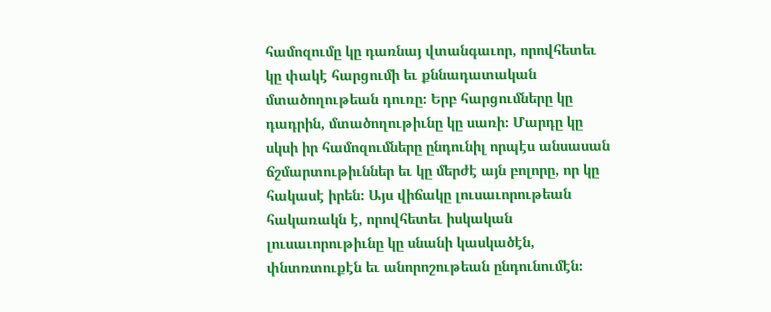համոզումը կը դառնայ վտանգաւոր, որովհետեւ կը փակէ հարցումի եւ քննադատական մտածողութեան դուռը։ Երբ հարցումները կը դադրին, մտածողութիւնը կը սառի։ Մարդը կը սկսի իր համոզումները ընդունիլ որպէս անսասան ճշմարտութիւններ եւ կը մերժէ այն բոլորը, որ կը հակասէ իրեն։ Այս վիճակը լուսաւորութեան հակառակն է, որովհետեւ իսկական լուսաւորութիւնը կը սնանի կասկածէն, փնտռտուքէն եւ անորոշութեան ընդունումէն։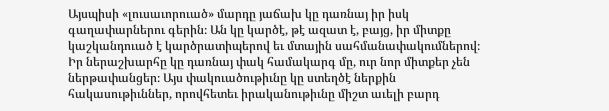Այսպիսի «լուսաւորուած» մարդը յաճախ կը դառնայ իր իսկ գաղափարներու գերին։ Ան կը կարծէ, թէ ազատ է, բայց, իր միտքը կաշկանդուած է կարծրատիպերով եւ մտային սահմանափակումներով։ Իր ներաշխարհը կը դառնայ փակ համակարգ մը, ուր նոր միտքեր չեն ներթափանցեր։ Այս փակուածութիւնը կը ստեղծէ ներքին հակասութիւններ, որովհետեւ իրականութիւնը միշտ աւելի բարդ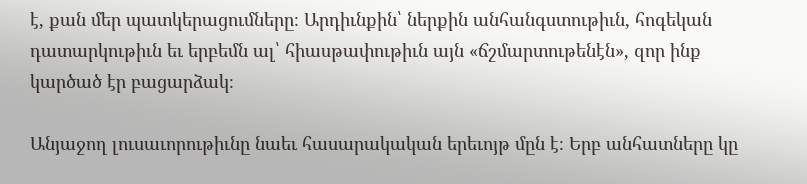է, քան մեր պատկերացումները։ Արդիւնքին՝ ներքին անհանգստութիւն, հոգեկան դատարկութիւն եւ երբեմն ալ՝ հիասթափութիւն այն «ճշմարտութենէն», զոր ինք կարծած էր բացարձակ։

Անյաջող լուսաւորութիւնը նաեւ հասարակական երեւոյթ մըն է։ Երբ անհատները կը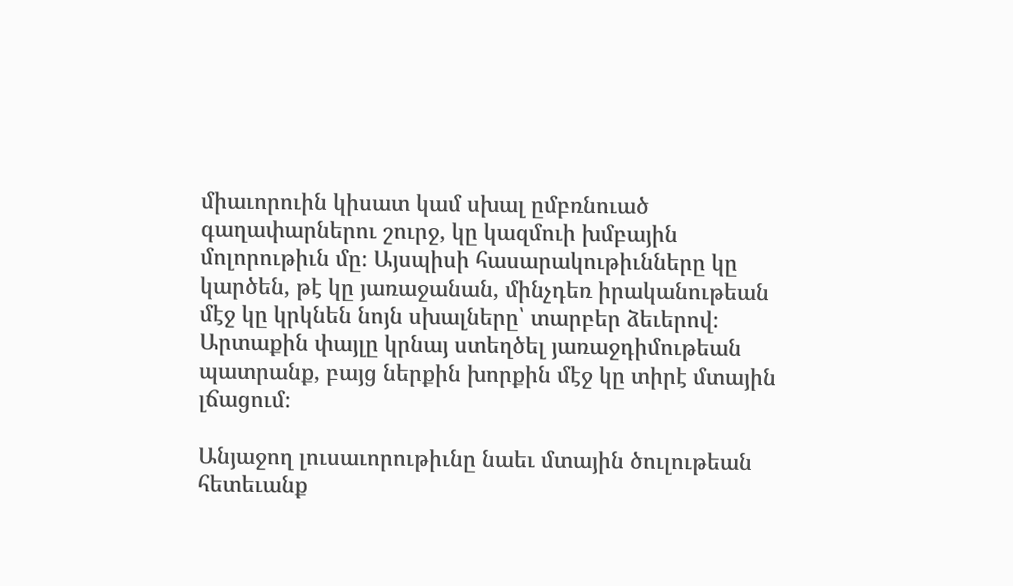միաւորուին կիսատ կամ սխալ ըմբռնուած գաղափարներու շուրջ, կը կազմուի խմբային մոլորութիւն մը։ Այսպիսի հասարակութիւնները կը կարծեն, թէ կը յառաջանան, մինչդեռ իրականութեան մէջ կը կրկնեն նոյն սխալները՝ տարբեր ձեւերով։ Արտաքին փայլը կրնայ ստեղծել յառաջդիմութեան պատրանք, բայց ներքին խորքին մէջ կը տիրէ մտային լճացում։

Անյաջող լուսաւորութիւնը նաեւ մտային ծուլութեան հետեւանք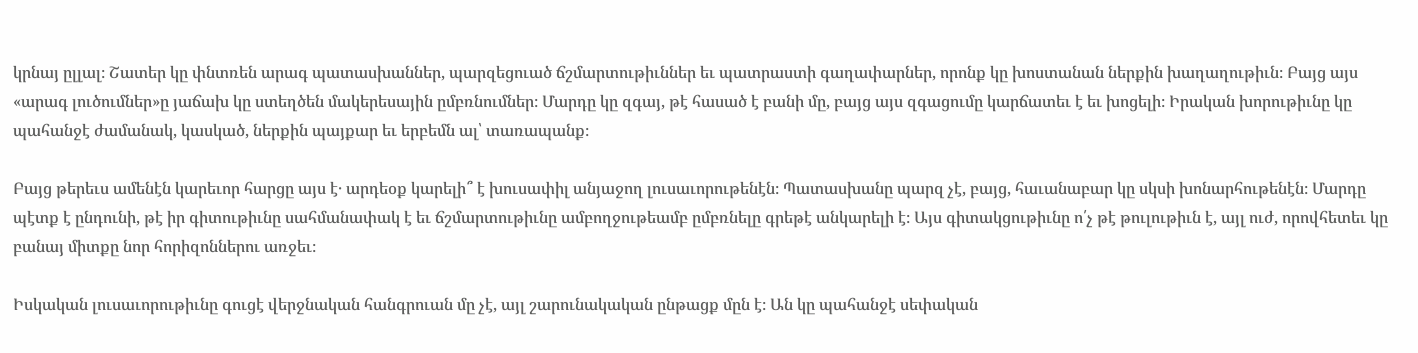կրնայ ըլլալ։ Շատեր կը փնտռեն արագ պատասխաններ, պարզեցուած ճշմարտութիւններ եւ պատրաստի գաղափարներ, որոնք կը խոստանան ներքին խաղաղութիւն։ Բայց այս «արագ լուծումներ»ը յաճախ կը ստեղծեն մակերեսային ըմբռնումներ։ Մարդը կը զգայ, թէ հասած է բանի մը, բայց այս զգացումը կարճատեւ է եւ խոցելի։ Իրական խորութիւնը կը պահանջէ ժամանակ, կասկած, ներքին պայքար եւ երբեմն ալ՝ տառապանք։

Բայց թերեւս ամենէն կարեւոր հարցը այս է․ արդեօք կարելի՞ է խուսափիլ անյաջող լուսաւորութենէն։ Պատասխանը պարզ չէ, բայց, հաւանաբար կը սկսի խոնարհութենէն։ Մարդը պէտք է ընդունի, թէ իր գիտութիւնը սահմանափակ է եւ ճշմարտութիւնը ամբողջութեամբ ըմբռնելը գրեթէ անկարելի է։ Այս գիտակցութիւնը ո՛չ թէ թուլութիւն է, այլ ուժ, որովհետեւ կը բանայ միտքը նոր հորիզոններու առջեւ։

Իսկական լուսաւորութիւնը գուցէ վերջնական հանգրուան մը չէ, այլ շարունակական ընթացք մըն է։ Ան կը պահանջէ սեփական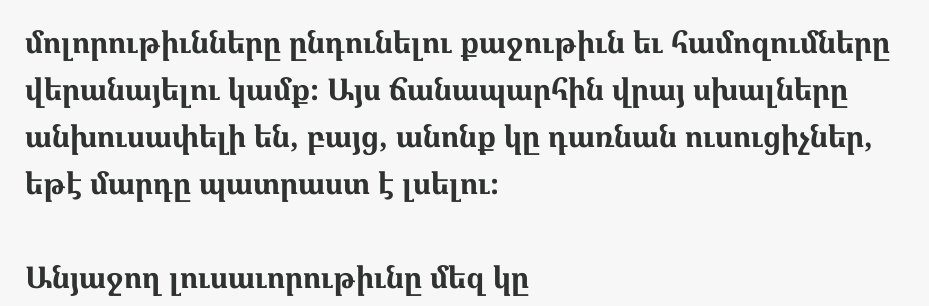մոլորութիւնները ընդունելու քաջութիւն եւ համոզումները վերանայելու կամք։ Այս ճանապարհին վրայ սխալները անխուսափելի են, բայց, անոնք կը դառնան ուսուցիչներ, եթէ մարդը պատրաստ է լսելու։

Անյաջող լուսաւորութիւնը մեզ կը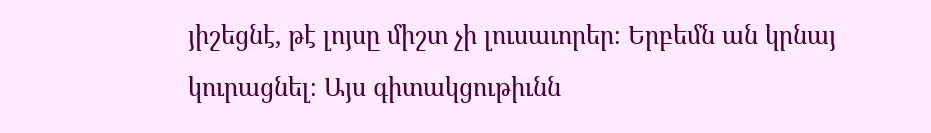յիշեցնէ, թէ լոյսը միշտ չի լուսաւորեր։ Երբեմն ան կրնայ կուրացնել։ Այս գիտակցութիւնն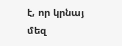է, որ կրնայ մեզ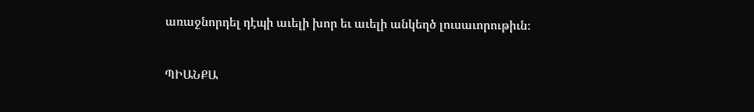առաջնորդել դէպի աւելի խոր եւ աւելի անկեղծ լուսաւորութիւն։

ՊԻԱՆՔԱ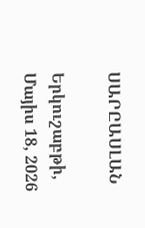ՍԱՐԸԱՍԼԱՆ

Երկուշաբթի, Մայիս 18, 2026